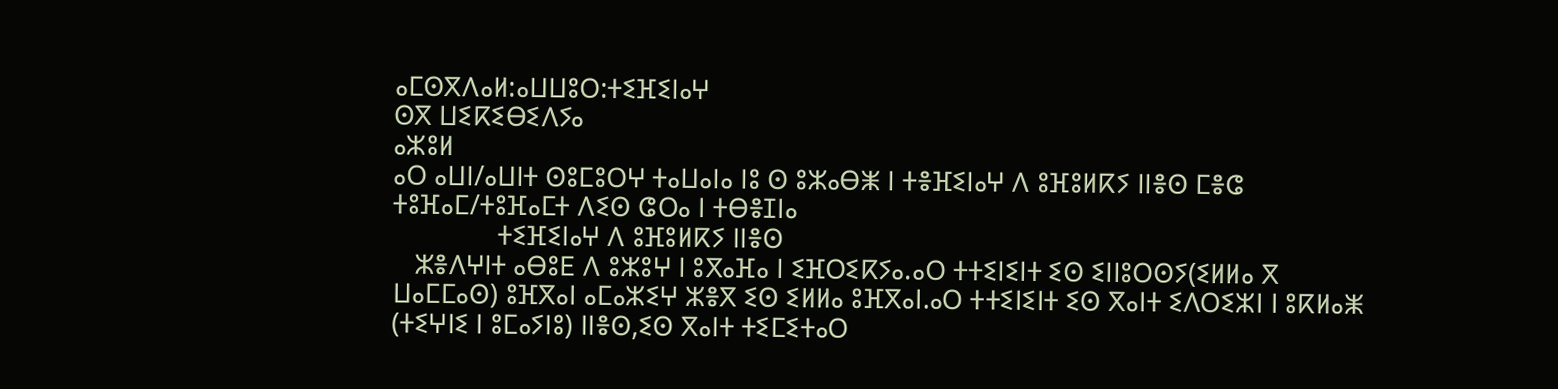ⴰⵎⵙⴳⴷⴰⵍ:ⴰⵡⵡⵓⵔ:ⵜⵉⴼⵉⵏⴰⵖ
ⵙⴳ ⵡⵉⴽⵉⴱⵉⴷⵢⴰ
ⴰⵣⵓⵍ
ⴰⵔ ⴰⵡⵏ/ⴰⵡⵏⵜ ⵙⵓⵎⵓⵔⵖ ⵜⴰⵡⴰⵏⴰ ⵏⵓ ⵙ ⵓⵣⴰⴱⵥ ⵏ ⵜⴻⴼⵉⵏⴰⵖ ⴷ ⵓⴼⵓⵍⴽⵢ ⵏⵏⴻⵙ ⵎⴻⵛ ⵜⵓⴼⴰⵎ/ⵜⵓⴼⴰⵎⵜ ⴷⵉⵙ ⵛⵔⴰ ⵏ ⵜⴱⴻⵊⵏⴰ
               ⵜⵉⴼⵉⵏⴰⵖ ⴷ ⵓⴼⵓⵍⴽⵢ ⵏⵏⴻⵙ
   ⵣⴻⴷⵖⵏⵜ ⴰⴱⵓⴹ ⴷ ⵓⵣⵓⵖ ⵏ ⵓⴳⴰⴼⴰ ⵏ ⵉⴼⵔⵉⴽⵢⴰ.ⴰⵔ ⵜⵜⵉⵏⵉⵏⵜ ⵉⵙ ⵉⵏⵏⵓⵔⵙⵢ(ⵉⵍⵍⴰ ⴳ ⵡⴰⵎⵎⴰⵙ) ⵓⴼⴳⴰⵏ ⴰⵎⴰⵣⵉⵖ ⵣⴻⴳ ⵉⵙ ⵉⵍⵍⴰ ⵓⴼⴳⴰⵏ.ⴰⵔ ⵜⵜⵉⵏⵉⵏⵜ ⵉⵙ ⴳⴰⵏⵜ ⵉⴷⵔⵉⵣⵏ ⵏ ⵓⴽⵍⴰⵥ (ⵜⵉⵖⵏⵉ ⵏ ⵓⵎⴰⵢⵏⵓ) ⵏⵏⴻⵙ,ⵉⵙ ⴳⴰⵏⵜ ⵜⵉⵎⵉⵜⴰⵔ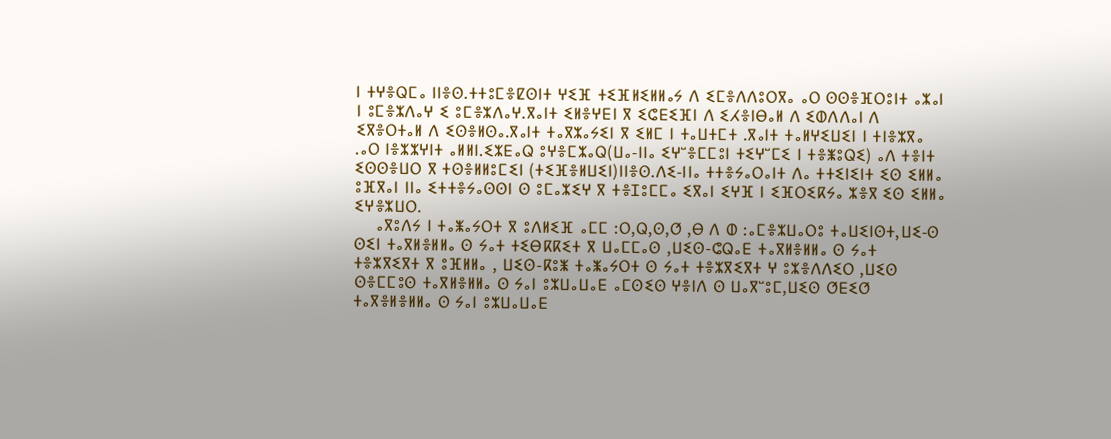ⵏ ⵜⵖⴻⵕⵎⴰ ⵏⵏⴻⵙ.ⵜⵜⵓⵎⴻⵇⵙⵏⵜ ⵖⵉⴼ ⵜⵉⴼⵍⵉⵍⵍⴰⵢ ⴷ ⵉⵎⴻⴷⴷⵓⵔⴳⴰ ⴰⵔ ⵙⵙⴻⴼⵔⵓⵏⵜ ⴰⵣⴰⵏ ⵏ ⵓⵎⴻⵣⴷⴰⵖ ⵉ ⵓⵎⴻⵣⴷⴰⵖ.ⴳⴰⵏⵜ ⵉⵍⴻⵖⴹⵏ ⴳ ⵉⵛⴹⵉⴼⵏ ⴷ ⵉⵃⴻⵏⴱⴰⵍ ⴷ ⵉⵀⴷⴷⴰⵏ ⴷ ⵉⴳⴻⵔⵜⴰⵍ ⴷ ⵉⵙⴻⵍⵙⴰ.ⴳⴰⵏⵜ ⵜⴰⴳⵣⴰⵢⵉⵏ ⴳ ⵉⵍⵎ ⵏ ⵜⴰⵡⵜⵎⵜ .ⴳⴰⵏⵜ ⵜⴰⵍⵖⵉⵡⵉⵏ ⵏ ⵜⵏⴻⵣⴳⴰ .ⴰⵔ ⵏⴻⵣⵣⵖⵏⵜ ⴰⵍⵍⵏ.ⵉⵣⴹⴰⵕ ⵓⵖⴻⵎⵣⴰⵕ(ⵡⴰ-ⵏⵏⴰ ⵉⵖⵯⴻⵎⵎⵓⵏ ⵜⵉⵖⵯⵎⵉ ⵏ ⵜⴻⵥⵓⵕⵉ) ⴰⴷ ⵜⴻⵏⵜ ⵉⵙⵙⴻⵡⵔ ⴳ ⵜⵙⴻⵍⵍⵓⵎⵉⵏ (ⵜⵉⴼⴻⵍⵡⵉⵏ)ⵏⵏⴻⵙ.ⴷⵉ-ⵏⵏⴰ ⵜⵜⴻⵢⴰⵔⴰⵏⵜ ⴷⴰ ⵜⵜⵉⵏⵉⵏⵜ ⵉⵙ ⵉⵍⵍⴰ ⵓⴼⴳⴰⵏ ⵏⵏⴰ ⵉⵜⵜⴻⵢⴰⵙⵙⵏ ⵙ ⵓⵎⴰⵣⵉⵖ ⴳ ⵜⴻⵊⵓⵎⵎⴰ ⵉⴳⴰⵏ ⵉⵖⴼ ⵏ ⵉⴼⵔⵉⴽⵢⴰ ⵣⴻⴳ ⵉⵙ ⵉⵍⵍⴰ ⵉⵖⴻⵣⵡⵔ.
    ⴰⴳⵓⴷⵢ ⵏ ⵜⴰⵥⴰⵢⵔⵜ ⴳ ⵓⴷⵍⵉⴼ ⴰⵎⵎ :ⵔ,ⵕ,ⵙ,ⵚ ,ⴱ ⴷ ⵀ :ⴰⵎⴻⵣⵡⴰⵔⵓ ⵜⴰⵡⵉⵏⵙⵜ,ⵡⵉ-ⵙ ⵙⵉⵏ ⵜⴰⴳⵍⴻⵍⵍⴰ ⵙ ⵢⴰⵜ ⵜⵉⴱⴽⴽⵉⵜ ⴳ ⵡⴰⵎⵎⴰⵙ ,ⵡⵉⵙ-ⵛⵕⴰⴹ ⵜⴰⴳⵍⴻⵍⵍⴰ ⵙ ⵢⴰⵜ ⵜⴻⵣⴳⵉⴳⵜ ⴳ ⵓⴼⵍⵍⴰ , ⵡⵉⵙ-ⴽⵓⵥ ⵜⴰⵥⴰⵢⵔⵜ ⵙ ⵢⴰⵜ ⵜⴻⵣⴳⵉⴳⵜ ⵖ ⵓⵣⴻⴷⴷⵉⵔ ,ⵡⵉⵙ ⵙⴻⵎⵎⵓⵙ ⵜⴰⴳⵍⴻⵍⵍⴰ ⵙ ⵢⴰⵏ ⵓⵣⵡⴰⵡⴰⴹ ⴰⵎⵙⵉⵙ ⵖⴻⵏⴷ ⵙ ⵡⴰⴳⵯⵓⵎ,ⵡⵉⵙ ⵚⴹⵉⵚ ⵜⴰⴳⴻⵍⴻⵍⵍⴰ ⵙ ⵢⴰⵏ ⵓⵣⵡⴰⵡⴰⴹ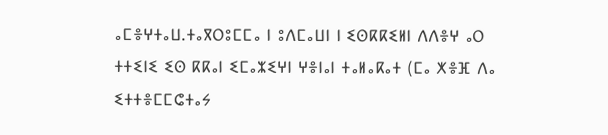ⴰⵎⴻⵖⵜⴰⵡ.ⵜⴰⴳⵔⵓⵎⵎⴰ ⵏ ⵓⴷⵎⴰⵡⵏ ⵏ ⵉⵙⴽⴽⵉⵍⵏ ⴷⴷⴻⵖ ⴰⵔ  ⵜⵜⵉⵏⵉ ⵉⵙ ⴽⴽⴰⵏ ⵉⵎⴰⵣⵉⵖⵏ ⵖⴻⵏⴰⵏ ⵜⴰⵍⴰⴽⴰⵜ (ⵎⴰ ⵅⴻⴼ ⴷⴰ ⵉⵜⵜⴻⵎⵎⵛⵜⴰⵢ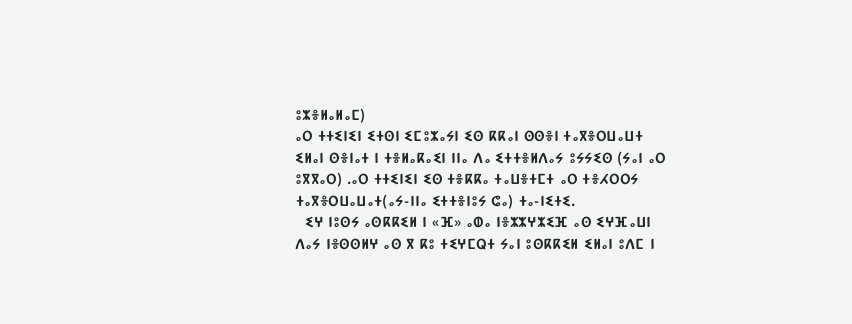ⵓⵣⴻⵍⴰⵍⴰⵎ)
ⴰⵔ ⵜⵜⵉⵏⵉⵏ ⵉⵜⵙⵏ ⵉⵎⵓⵣⴰⵢⵏ ⵉⵙ ⴽⴽⴰⵏ ⵙⵙⴻⵏ ⵜⴰⴳⴻⵔⵡⴰⵡⵜ ⵉⵍⴰⵏ ⵙⴻⵏⴰⵜ ⵏ ⵜⴻⵍⴰⴽⴰⵉⵏ ⵏⵏⴰ ⴷⴰ ⵉⵜⵜⴻⵍⴷⴰⵢ ⵓⵢⵢⵉⵙ (ⵢⴰⵏ ⴰⵔ ⵓⴳⴳⴰⵔ) .ⴰⵔ ⵜⵜⵉⵏⵉⵏ ⵉⵙ ⵜⴻⴽⴽⴰ ⵜⴰⵡⴻⵜⵎⵜ ⴰⵔ ⵜⴻⵃⵔⵔⵢ ⵜⴰⴳⴻⵔⵡⴰⵡⴰⵜ(ⴰⵢ-ⵏⵏⴰ ⵉⵜⵜⴻⵏⵓⵢ ⵛⴰ) ⵜⴰ-ⵏⵉⵜⵉ.
  ⵉⵖ ⵏⵓⵙⵢ ⴰⵙⴽⴽⵉⵍ ⵏ «ⴼ» ⴰⵀⴰ ⵏⴻⵣⵣⵖⵣⵉⴼ ⴰⵙ ⵉⵖⴼⴰⵡⵏ ⴷⴰⵢ ⵏⴻⵙⵙⵍⵖ ⴰⵙ ⴳ ⴽⵓ ⵜⵉⵖⵎⵕⵜ ⵢⴰⵏ ⵓⵙⴽⴽⵉⵍ ⵉⵍⴰⵏ ⵓⴷⵎ ⵏ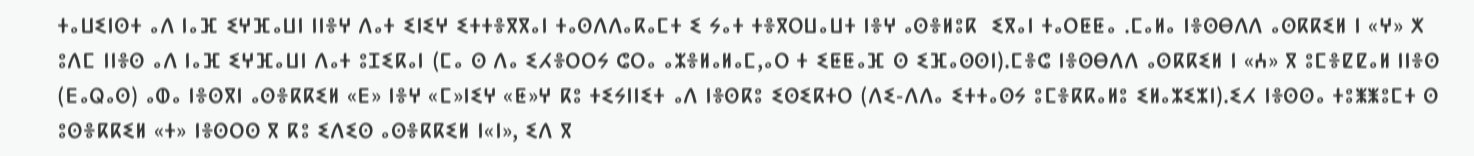ⵜⴰⵡⵉⵏⵙⵜ ⴰⴷ ⵏⴰⴼ ⵉⵖⴼⴰⵡⵏ ⵏⵏⴻⵖ ⴷⴰⵜ ⵉⵏⵉⵖ ⵉⵜⵜⴻⴳⴳⴰⵏ ⵜⴰⵙⴷⴷⴰⴽⴰⵎⵜ ⵉ ⵢⴰⵜ ⵜⴻⴳⵔⵡⴰⵡⵜ ⵏⴻⵖ ⴰⵙⴻⵍⵓⴽ  ⵉⴳⴰⵏ ⵜⴰⵔⵟⵟⴰ .ⵎⴰⵍⴰ ⵏⴻⵙⴱⴷⴷ ⴰⵙⴽⴽⵉⵍ ⵏ «ⵖ» ⵅ ⵓⴷⵎ ⵏⵏⴻⵙ ⴰⴷ ⵏⴰⴼ ⵉⵖⴼⴰⵡⵏ ⴷⴰⵜ ⵓⵊⵉⴽⴰⵏ (ⵎⴰ ⵙ ⴷⴰ ⵉⵃⴻⵔⵔⵢ ⵛⵔⴰ ⴰⵣⴻⵍⴰⵍⴰⵎ,ⴰⵔ ⵜ ⵉⵟⵟⴰⴼ ⵙ ⵉⴼⴰⵙⵙⵏ).ⵎⴻⵛ ⵏⴻⵙⴱⴷⴷ ⴰⵙⴽⴽⵉⵍ ⵏ «ⵄ» ⴳ ⵓⵎⴻⵇⵇⴰⵍ ⵏⵏⴻⵙ (ⴹⴰⵕⴰⵙ) ⴰⵀⴰ ⵏⴻⵙⴳⵏ ⴰⵙⴻⴽⴽⵉⵍ «ⴹ» ⵏⴻⵖ «ⵎ»ⵏⵉⵖ «ⵟ»ⵖ ⴽⵓ ⵜⵉⵢⵏⵏⵉⵜ ⴰⴷ ⵏⴻⵙⴽⵓ ⵉⵙⵉⴽⵜⵔ (ⴷⵉ-ⴷⴷⴰ ⵉⵜⵜⴰⵙⵢ ⵓⵎⴻⴽⴽⴰⵍⵓ ⵉⵍⴰⵣⵉⵣⵏ).ⵉⵃ ⵏⴻⵙⵙⴰ ⵜⵓⵥⵥⵓⵎⵜ ⵙ ⵓⵙⴻⴽⴽⵉⵍ «ⵜ» ⵏⴻⵙⵔⵙ ⴳ ⴽⵓ ⵉⴷⵉⵙ ⴰⵙⴻⴽⴽⵉⵍ ⵏ«ⵏ», ⵉⴷ ⴳ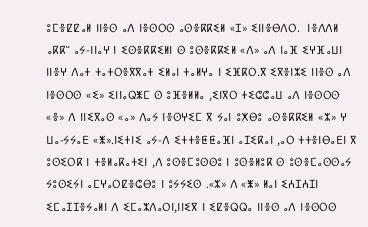ⵓⵎⴻⵇⵇⴰⵍ ⵏⵏⴻⵙ ⴰⴷ ⵏⴻⵙⵔⵙ ⴰⵙⴻⴽⴽⵉⵍ «ⵊ» ⵉⵏⵏⴻⴱⴷⵔ.  ⵏⴻⴷⴷⵍ ⴰⴽⴽⵯ ⴰⵢ-ⵏⵏⴰⵖ ⵏ ⵉⵙⴻⴽⴽⵉⵍⵏ ⵙ ⵓⵙⴻⴽⴽⵉⵍ «ⴷ» ⴰⴷ ⵏⴰⴼ ⵉⵖⴼⴰⵡⵏ ⵏⵏⴻⵖ ⴷⴰⵜ ⵜⴰⵜⵔⴻⴳⴳⴰⵜ ⵉⵍⴰⵏ ⵜⴰⵍⵖⴰ ⵏ ⵉⴼⴽⵔ.ⴳ ⵉⴳⴻⵏⵣⵉ ⵏⵏⴻⵙ ⴰⴷ ⵏⴻⵙⵔⵙ «ⵉ» ⵉⵏⵏⴰⵕⵥⵎ ⵙ ⵓⴼⴻⵍⵍⴰ ,ⵉⵏⴳⵔ ⵜⵉⵛⵛⴰⵡ ⴰⴷ ⵏⴻⵙⵔⵙ «ⴻ» ⴷ ⵏⵏⵉⴳⴰⵙ «ⴰ» ⴷⴰⵢ ⵏⴻⵙⵖⵉⵎ ⴳ ⵢⴰⵏ ⵓⵅⴱⵓ ⴰⵙⴻⴽⴽⵉⵍ «ⵣ» ⵖ ⵡⴰ-ⵢⵢⴰⴹ «ⵥ».ⵏⵉⵜⵏⵉ ⴰⵢ-ⴷ ⵉⵜⵜⴻⵟⵟⴰⴼⵏ ⴰⵊⵉⴽⴰⵏ ,ⴰⵔ ⵜⵜⴻⵏⴱⴰⴹⵏ ⴳ ⵓⵙⵉⵔⴽ ⵏ ⵜⴻⵍⴰⴽⴰⵜⵉⵏ ,ⴷ ⵓⵙⴻⵎⵓⵙⵙⵓ ⵏ ⵓⵙⴻⵍⵓⴽ ⵙ ⵓⵙⴻⵎⴰⵙⵙⴰⵢ ⵢⵓⵙⵉⵢⵏ ⴰⵎⵖⴰⵔⵇⴻⵛⴱⵓ ⵏ ⵓⵢⵢⵉⵙ .«ⵣ» ⴷ «ⵥ» ⵍⴰⵏ ⵉⵄⵊⵄⵊⵏ ⵉⵎⴰⵊⵊⴻⵢⴰⵍⵏ ⴷ ⵉⵎⴰⵣⴷⴰⵔⵏ,ⵏⵏⵉⴳ ⵏ ⵉⵇⴻⵕⵕⴰ ⵏⵏⴻⵙ ⴰⴷ ⵏⴻⵙⵔⵙ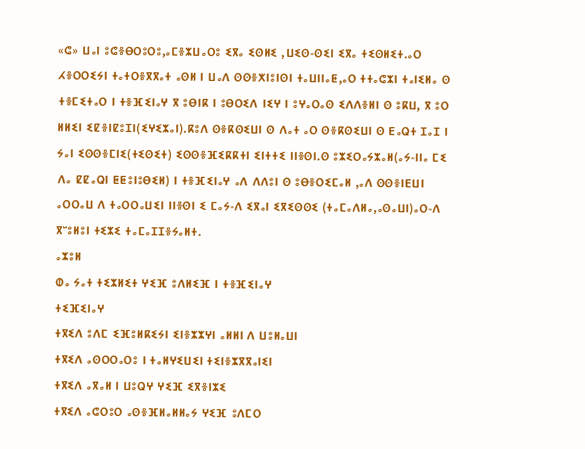«ⵛ» ⵡⴰⵏ ⵓⵛⴻⴱⵔⵓⵔⵓ,ⴰⵎⴻⵣⵡⴰⵔⵓ ⵉⴳⴰ ⵉⵙⵍⵉ ,ⵡⵉⵙ-ⵙⵉⵏ ⵉⴳⴰ ⵜⵉⵙⵍⵉⵜ.ⴰⵔ ⵃⴻⵔⵔⵉⵢⵏ ⵜⴰⵜⵔⴻⴳⴳⴰⵜ ⴰⵙⵍ ⵏ ⵡⴰⴷ ⵙⵙⴻⵅⵏⵓⵏⵙⵏ ⵜⴰⵡⵏⵏⴰⵟ,ⴰⵔ ⵜⵜⴰⵛⵣⵏ ⵜⴰⵏⵉⵍⴰ ⵙ ⵜⴻⵎⵉⵜⴰⵔ ⵏ ⵜⴻⴼⵉⵏⴰⵖ ⴳ ⵓⴱⵏⴽ ⵏ ⵓⴱⵔⵉⴷ ⵏⵉⵖ ⵏ ⵓⵖⴰⵔⴰⵙ ⵉⴷⴷⴻⵍⵏ ⵙ ⵓⴽⵡ, ⴳ ⵓⵔ ⵍⵍⵉⵏ ⵉⵇⴻⵏⵇⵓⵊⵏ(ⵉⵖⵉⵣⴰⵏ).ⴽⵓⴷ ⵙⴻⴽⵙⵉⵡⵏ ⵙ ⴷⴰⵜ ⴰⵔ ⵙⴻⴽⵙⵉⵡⵏ ⵙ ⴹⴰⵕⵜ ⵊⴰⵊ ⵏ ⵢⴰⵏ ⵉⵙⵙⴻⵎⵏⵉ(ⵜⵉⵙⵉⵜ) ⵉⵙⵙⴻⴼⵉⴽⴽⵜⵏ ⵉⵏⵜⵜⵉ ⵏⵏⴻⵙⵏ.ⵙ ⵓⵣⵉⵔⴰⵢⵣⴰⵍ(ⴰⵢ-ⵏⵏⴰ ⵎⵉ ⴷⴰ ⵇⵇⴰⵕⵏ ⵟⵟⵓⵏⵓⴱⵉⵍ) ⵏ ⵜⴻⴼⵉⵏⴰⵖ ⴰⴷ ⴷⴷⵓⵏ ⵙ ⵓⴱⴻⵔⵉⵎⴰⵍ ,ⴰⴷ ⵙⵙⴻⵏⴹⵡⵏ ⴰⵔⵔⴰⵡ ⴷ ⵜⴰⵔⵔⴰⵡⵉⵏ ⵏⵏⴻⵙⵏ ⵉ ⵎⴰⵢ-ⴷ ⵉⴳⴰⵏ ⵉⴳⵉⵙⵙⵉ (ⵜⴰⵎⴰⴷⵍⴰ,ⴰⵙⴰⵡⵏ)ⴰⵔ-ⴷ ⴳⵯⵓⵍⵓⵏ ⵜⵉⵣⵉ ⵜⴰⵎⴰⵊⵊⴻⵢⴰⵍⵜ.
ⴰⵣⵓⵍ
ⵀⴰ ⵢⴰⵜ ⵜⵉⵣⵍⵉⵜ ⵖⵉⴼ ⵓⴷⵍⵉⴼ ⵏ ⵜⴻⴼⵉⵏⴰⵖ
ⵜⵉⴼⵉⵏⴰⵖ
ⵜⴳⵉⴷ ⵓⴷⵎ ⵉⴼⵓⵍⴽⵉⵢⵏ ⵉⵏⴻⵣⵣⵖⵏ ⴰⵍⵍⵏ ⴷ ⵡⵓⵍⴰⵡⵏ
ⵜⴳⵉⴷ ⴰⵙⵔⵔⴰⵔⵓ ⵏ ⵜⴰⵍⵖⵉⵡⵉⵏ ⵜⵉⵏⴻⵣⴳⴳⴰⵏⵉⵏ
ⵜⴳⵉⴷ ⴰⴳⴰⵍ ⵏ ⵡⵓⵕⵖ ⵖⵉⴼ ⵉⴳⴻⵏⵣⵉ
ⵜⴳⵉⴷ ⴰⵛⵔⵓⵔ ⴰⵙⴻⴼⵍⴰⵍⵍⴰⵢ ⵖⵉⴼ ⵓⴷⵎⵔ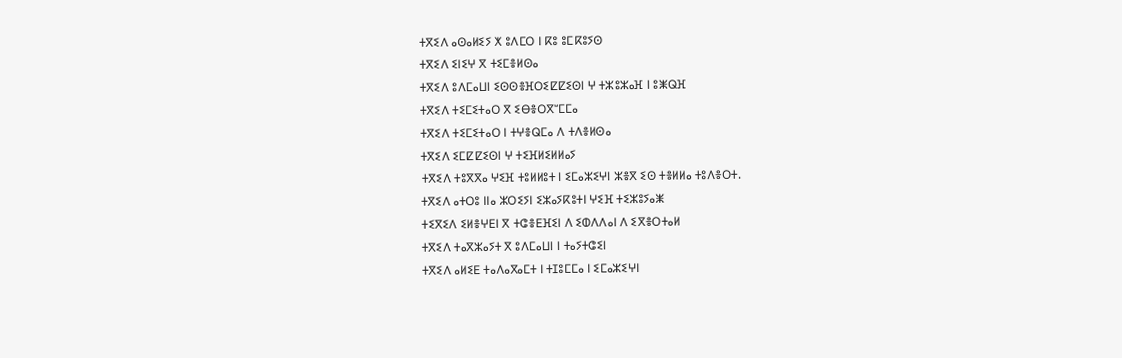ⵜⴳⵉⴷ ⴰⵙⴰⵍⵉⵢ ⵅ ⵓⴷⵎⵔ ⵏ ⴽⵓ ⵓⵎⴽⵓⵢⵙ
ⵜⴳⵉⴷ ⵉⵏⵉⵖ ⴳ ⵜⵉⵎⴻⵍⵙⴰ
ⵜⴳⵉⴷ ⵓⴷⵎⴰⵡⵏ ⵉⵙⵙⴻⴼⵔⵉⵇⵇⵉⵙⵏ ⵖ ⵜⵣⵓⵣⴰⴼ ⵏ ⵓⵥⵕⴼ
ⵜⴳⵉⴷ ⵜⵉⵎⵉⵜⴰⵔ ⴳ ⵉⴱⴻⵔⴳⵯⵎⵎⴰ
ⵜⴳⵉⴷ ⵜⵉⵎⵉⵜⴰⵔ ⵏ ⵜⵖⴻⵕⵎⴰ ⴷ ⵜⴷⴻⵍⵙⴰ
ⵜⴳⵉⴷ ⵉⵎⵇⵇⵉⵙⵏ ⵖ ⵜⵉⴼⵍⵉⵍⵍⴰⵢ
ⵜⴳⵉⴷ ⵜⵓⴳⴳⴰ ⵖⵉⴼ ⵜⵓⵍⵍⵓⵜ ⵏ ⵉⵎⴰⵣⵉⵖⵏ ⵣⴻⴳ ⵉⵙ ⵜⴻⵍⵍⴰ ⵜⵓⴷⴻⵔⵜ.
ⵜⴳⵉⴷ ⴰⵜⵔⵓ ⵏⵏⴰ ⵣⵔⵉⵢⵏ ⵉⵣⴰⵢⴽⵓⵜⵏ ⵖⵉⴼ ⵜⵉⵣⵓⵢⴰⵥ
ⵜⵉⴳⵉⴷ ⵉⵍⴻⵖⴹⵏ ⴳ ⵜⵛⴻⴹⴼⵉⵏ ⴷ ⵉⵀⴷⴷⴰⵏ ⴷ ⵉⴳⴻⵔⵜⴰⵍ
ⵜⴳⵉⴷ ⵜⴰⴳⵣⴰⵢⵜ ⴳ ⵓⴷⵎⴰⵡⵏ ⵏ ⵜⴰⵢⵜⵛⵉⵏ
ⵜⴳⵉⴷ ⴰⵍⵉⴹ ⵜⴰⴷⴰⴳⴰⵎⵜ ⵏ ⵜⵊⵓⵎⵎⴰ ⵏ ⵉⵎⴰⵣⵉⵖⵏ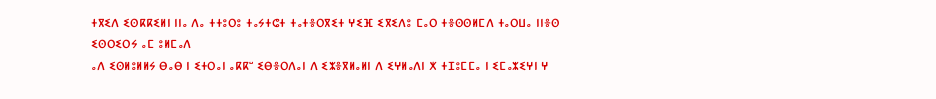ⵜⴳⵉⴷ ⵉⵙⴽⴽⵉⵍⵏ ⵏⵏⴰ ⴷⴰ ⵜⵜⵓⵔⵓ ⵜⴰⵢⵜⵛⵜ ⵜⴰⵜⴻⵔⴳⵉⵜ ⵖⵉⴼ ⵉⴳⵉⴷⵓ ⵎⴰⵔ ⵜⴻⵙⵙⵍⵎⴷ ⵜⴰⵔⵡⴰ ⵏⵏⴻⵙ
ⵉⵙⵔⵉⵔⵢ ⴰⵎ ⵓⵍⵎⴰⴷ
ⴰⴷ ⵉⵙⵍⵓⵍⵍⵢ ⴱⴰⴱ ⵏ ⵉⵜⵔⴰⵏ ⴰⴽⴽⵯ ⵉⴱⴻⵔⴷⴰⵏ ⴷ ⵉⵣⴻⴳⵍⴰⵍⵏ ⴷ ⵉⵖⵍⴰⴷⵏ ⵅ ⵜⵊⵓⵎⵎⴰ ⵏ ⵉⵎⴰⵣⵉⵖⵏ ⵖ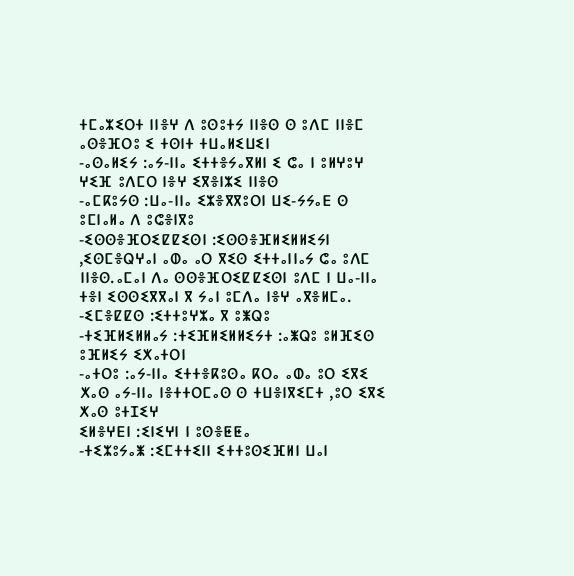ⵜⵎⴰⵣⵉⵔⵜ ⵏⵏⴻⵖ ⴷ ⵓⵙⵓⵜⵢ ⵏⵏⴻⵙ ⵙ ⵓⴷⵎ ⵏⵏⴻⵎ
ⴰⵙⴻⴼⵔⵓ ⵉ ⵜⵙⵏⵜ ⵜⵡⴰⵍⵉⵡⵉⵏ
-ⴰⵙⴰⵍⵉⵢ :ⴰⵢ-ⵏⵏⴰ ⵉⵜⵜⴻⵢⴰⴳⵍⵏ ⵉ ⵛⴰ ⵏ ⵓⵍⵖⵓⵖ ⵖⵉⴼ ⵓⴷⵎⵔ ⵏⴻⵖ ⵉⴳⴻⵏⵣⵉ ⵏⵏⴻⵙ
-ⴰⵎⴽⵓⵢⵙ :ⵡⴰ-ⵏⵏⴰ ⵉⵣⴻⴳⴳⵓⵔⵏ ⵡⵉ-ⵢⵢⴰⴹ ⵙ ⵓⵎⵏⴰⵍⴰ ⴷ ⵓⵛⴻⵏⴳⵓ
-ⵉⵙⵙⴻⴼⵔⵉⵇⵇⵉⵙⵏ :ⵉⵙⵙⴻⴼⵍⵉⵍⵍⵉⵢⵏ ,ⵉⵙⵎⴻⵕⵖⴰⵏ ⴰⵀⴰ ⴰⵔ ⴳⵉⵙ ⵉⵜⵜⴰⵏⵏⴰⵢ ⵛⴰ ⵓⴷⵎ ⵏⵏⴻⵙ.ⴰⵎⴰⵏ ⴷⴰ ⵙⵙⴻⴼⵔⵉⵇⵇⵉⵙⵏ ⵓⴷⵎ ⵏ ⵡⴰ-ⵏⵏⴰ ⵜⴻⵏ ⵉⵙⵙⵉⴳⴳⴰⵏ ⴳ ⵢⴰⵏ ⵓⵎⴷⴰ ⵏⴻⵖ ⴰⴳⴻⵍⵎⴰ.
-ⵉⵎⴻⵇⵇⵙ :ⵉⵜⵜⵓⵖⵣⴰ ⴳ ⵓⵥⵕⵓ
-ⵜⵉⴼⵍⵉⵍⵍⴰⵢ :ⵜⵉⴼⵍⵉⵍⵍⵉⵢⵜ :ⴰⵥⵕⵓ ⵓⵍⴼⵉⵙ ⵓⴼⵍⵉⵢ ⵉⵅⴰⵜⵔⵏ
-ⴰⵜⵔⵓ :ⴰⵢ-ⵏⵏⴰ ⵉⵜⵜⴻⴽⵓⵙⴰ ⴽⵔⴰ ⴰⵀⴰ ⵓⵔ ⵉⴳⵉ ⵅⴰⵙ ⴰⵢ-ⵏⵏⴰ ⵏⴻⵜⵜⵔⵎⴰⵙ ⵙ ⵜⵡⴻⵏⴳⵉⵎⵜ ,ⵓⵔ ⵉⴳⵉ ⵅⴰⵙ ⵓⵜⵊⵉⵖ
ⵉⵍⴻⵖⴹⵏ :ⵉⵏⵉⵖⵏ ⵏ ⵓⵙⴻⵟⵟⴰ
-ⵜⵉⵣⵓⵢⴰⵥ :ⵉⵎⵜⵜⵉⵏⵏ ⵉⵜⵜⵓⵙⵉⴼⵍⵏ ⵡⴰⵏ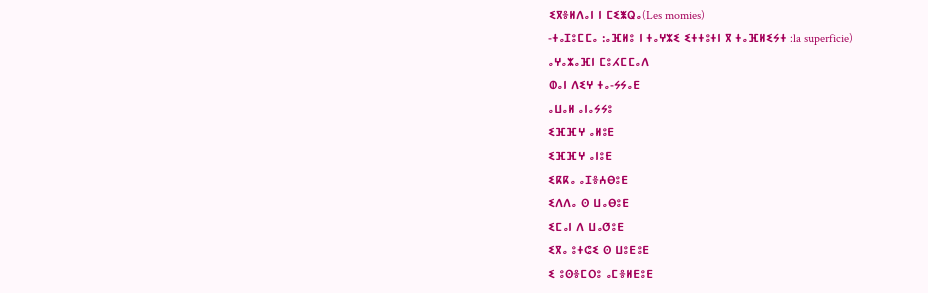ⵉⴳⴻⵍⴷⴰⵏ ⵏ ⵎⵉⵥⵕⴰ(Les momies)
-ⵜⴰⵊⵓⵎⵎⴰ :ⴰⴼⵍⵓ ⵏ ⵜⴰⵖⵣⵉ ⵉⵜⵜⵓⵜⵏ ⴳ ⵜⴰⴼⵍⵉⵢⵜ :la superficie)
ⴰⵖⴰⵣⴰⴼⵏ ⵎⵓⵃⵎⵎⴰⴷ
ⵀⴰⵏ ⴷⵉⵖ ⵜⴰ-ⵢⵢⴰⴹ
ⴰⵡⴰⵍ ⴰⵏⴰⵢⵢⵓ
ⵉⴼⴼⵖ ⴰⵍⵓⴹ
ⵉⴼⴼⵖ ⴰⵏⵓⴹ
ⵉⴽⴽⴰ ⴰⵊⴻⵄⴱⵓⴹ
ⵉⴷⴷⴰ ⵙ ⵡⴰⴱⵓⴹ
ⵉⵎⴰⵏ ⴷ ⵡⴰⵚⵓⴹ
ⵉⴳⴰ ⵓⵜⵛⵉ ⵙ ⵡⵓⴹⵓⴹ
ⵉ ⵓⵙⴻⵎⵔⵓ ⴰⵎⴻⵍⴹⵓⴹ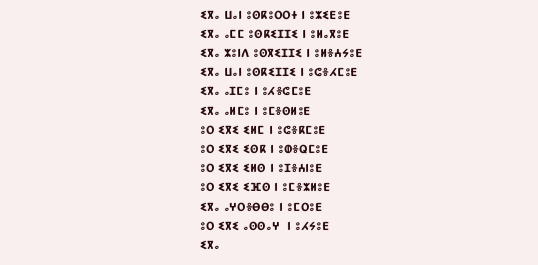ⵉⴳⴰ ⵡⴰⵏ ⵓⵙⴽⵓⵔⵔⵜ ⵏ ⵓⵣⵉⴹⵓⴹ
ⵉⴳⴰ ⴰⵎⵎ ⵓⵙⴽⵉⵊⵊⵉ ⵏ ⵓⵍⴰⴳⵓⴹ
ⵉⴳⴰ ⵣⵓⵏⴷ ⵓⵙⴳⵉⵊⵊⵉ ⵏ ⵓⵍⴻⵄⵢⵓⴹ
ⵉⴳⴰ ⵡⴰⵏ ⵓⵙⴽⵉⵊⵊⵉ ⵏ ⵓⵛⴻⵃⵎⵓⴹ
ⵉⴳⴰ ⴰⵊⵎⵓ ⵏ ⵓⵃⴻⵛⵎⵓⴹ
ⵉⴳⴰ ⴰⵍⵎⵓ ⵏ ⵓⵎⴻⵙⵍⵓⴹ
ⵓⵔ ⵉⴳⵉ ⵉⵍⵎ ⵏ ⵓⵛⴻⴽⵎⵓⴹ
ⵓⵔ ⵉⴳⵉ ⵉⵙⴽ ⵏ ⵓⵀⴻⵕⵎⵓⴹ
ⵓⵔ ⵉⴳⵉ ⵉⵍⵙ ⵏ ⵓⵊⴻⵄⵏⵓⴹ
ⵓⵔ ⵉⴳⵉ ⵉⴼⵙ ⵏ ⵓⵎⴻⵣⵍⵓⴹ
ⵉⴳⴰ ⴰⵖⵔⴻⴱⴱⵓ ⵏ ⵓⵎⵔⵓⴹ
ⵓⵔ ⵉⴳⵉ ⴰⵙⵙⴰⵖ  ⵏ ⵓⵃⵢⵓⴹ
ⵉⴳⴰ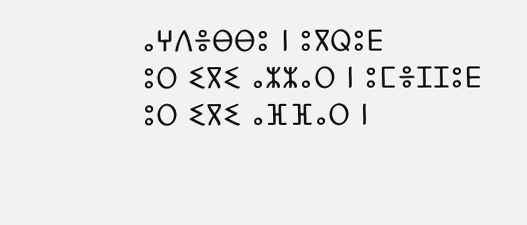ⴰⵖⴷⴻⴱⴱⵓ ⵏ ⵓⴳⵕⵓⴹ
ⵓⵔ ⵉⴳⵉ ⴰⵣⵣⴰⵔ ⵏ ⵓⵎⴻⵊⵊⵓⴹ
ⵓⵔ ⵉⴳⵉ ⴰⴼⴼⴰⵔ ⵏ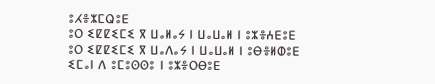ⵓⵃⴻⵣⵎⵕⵓⴹ
ⵓⵔ ⵉⵇⵇⵉⵎⵉ ⴳ ⵡⴰⵍⴰⵢ ⵏ ⵡⴰⵡⴰⵍ ⵏ ⵓⵣⴻⵄⴹⵓⴹ
ⵓⵔ ⵉⵇⵇⵉⵎⵉ ⴳ ⵡⴰⴷⴰⵢ ⵏ ⵡⴰⵡⴰⵍ ⵏ ⵓⴱⴻⵍⵀⵓⴹ
ⵉⵎⴰⵏ ⴷ ⵓⵎⵓⵙⵙⵓ ⵏ ⵓⵣⴻⵔⴱⵓⴹ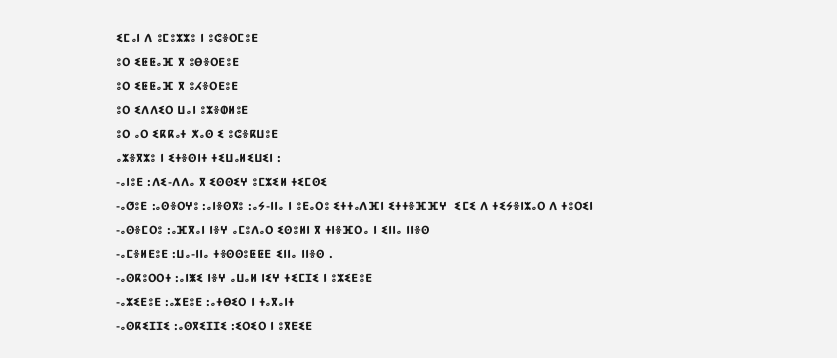ⵉⵎⴰⵏ ⴷ ⵓⵎⵓⵣⵣⵓ ⵏ ⵓⵛⴻⵔⵎⵓⴹ
ⵓⵔ ⵉⵟⵟⴰⴼ ⴳ ⵓⴱⴻⵔⴹⵓⴹ
ⵓⵔ ⵉⵟⵟⴰⴼ ⴳ ⵓⵃⴻⵔⴹⵓⴹ
ⵓⵔ ⵉⴷⴷⵉⵔ ⵡⴰⵏ ⵓⵣⴻⵀⵍⵓⴹ
ⵓⵔ ⴰⵔ ⵉⴽⴽⴰⵜ ⵅⴰⵙ ⵉ ⵓⵛⴻⴽⵡⵓⴹ
ⴰⵣⴻⴳⵣⵓ ⵏ ⵉⵜⴻⵙⵏⵜ ⵜⵉⵡⴰⵍⵉⵡⵉⵏ :
-ⴰⵏⵓⴹ :ⴷⵉ-ⴷⴷⴰ ⴳ ⵉⵙⵙⵉⵖ ⵓⵎⵣⵉⵍ ⵜⵉⵎⵙⵉ
-ⴰⵚⵓⴹ :ⴰⵙⴻⵔⵖⵓ :ⴰⵏⴻⵙⴳⵓ :ⴰⵢ-ⵏⵏⴰ ⵏ ⵓⴹⴰⵔⵓ ⵉⵜⵜⴰⴷⴼⵏ ⵉⵜⵜⴻⴼⴼⵖ  ⵉⵎⵉ ⴷ ⵜⵉⵢⴻⵏⵣⴰⵔ ⴷ ⵜⵓⵔⵉⵏ
-ⴰⵙⴻⵎⵔⵓ :ⴰⴼⴳⴰⵏ ⵏⴻⵖ ⴰⵎⵓⴷⴰⵔ ⵉⵙⵓⵍⵏ ⴳ ⵜⵏⴻⴼⵔⴰ ⵏ ⵉⵏⵏⴰ ⵏⵏⴻⵙ
-ⴰⵎⴻⵍⴹⵓⴹ :ⵡⴰ-ⵏⵏⴰ ⵜⴻⵙⵙⵓⵟⵟⴹ ⵉⵏⵏⴰ ⵏⵏⴻⵙ .
-ⴰⵙⴽⵓⵔⵔⵜ :ⴰⵏⵥⵉ ⵏⴻⵖ ⴰⵡⴰⵍ ⵏⵉⵖ ⵜⵉⵎⵊⵉ ⵏ ⵓⵣⵉⴹⵓⴹ
-ⴰⵣⵉⴹⵓⴹ :ⴰⵣⴹⵓⴹ :ⴰⵜⴱⵉⵔ ⵏ ⵜⴰⴳⴰⵏⵜ
-ⴰⵙⴽⵉⵊⵊⵉ :ⴰⵙⴳⵉⵊⵊⵉ :ⵉⵔⵉⵔ ⵏ ⵓⴳⴹⵉⴹ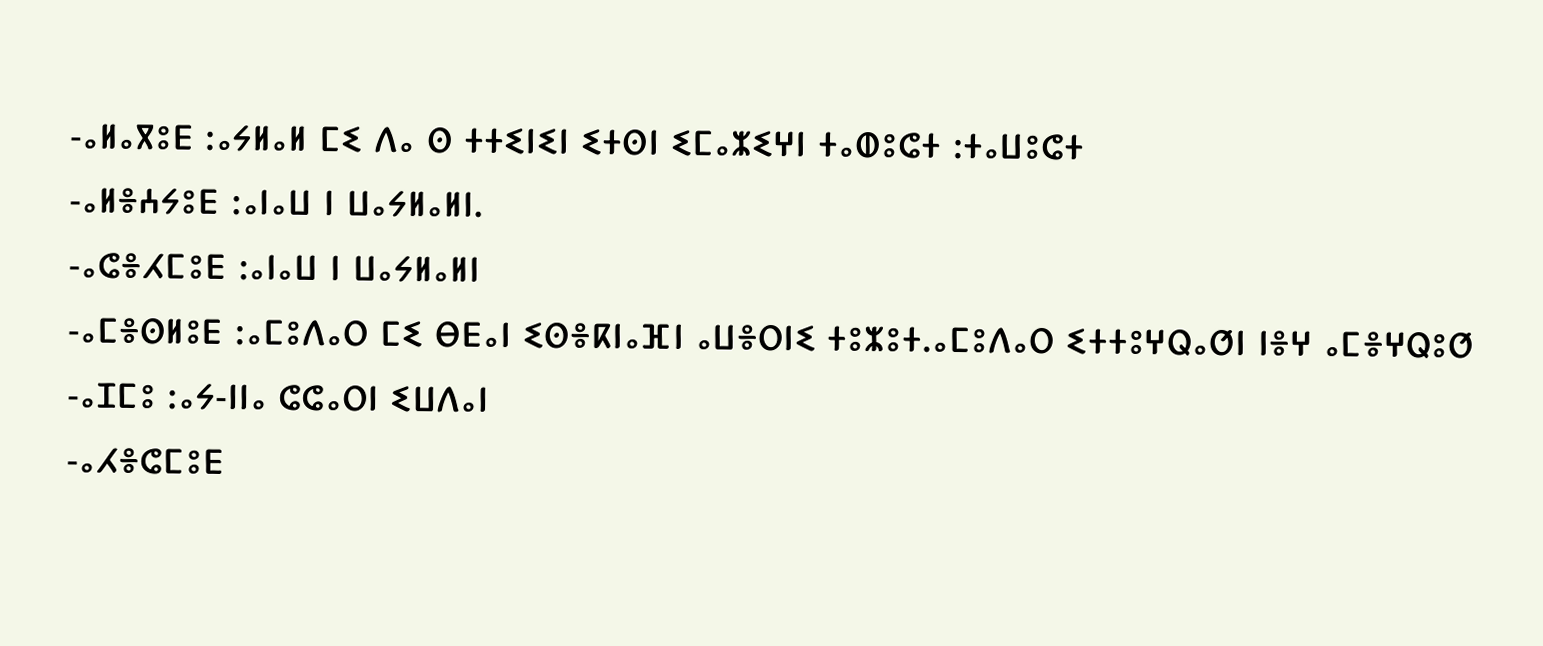-ⴰⵍⴰⴳⵓⴹ :ⴰⵢⵍⴰⵍ ⵎⵉ ⴷⴰ ⵙ ⵜⵜⵉⵏⵉⵏ ⵉⵜⵙⵏ ⵉⵎⴰⵣⵉⵖⵏ ⵜⴰⵀⵓⵛⵜ :ⵜⴰⵡⵓⵛⵜ
-ⴰⵍⴻⵄⵢⵓⴹ :ⴰⵏⴰⵡ ⵏ ⵡⴰⵢⵍⴰⵍⵏ.
-ⴰⵛⴻⵃⵎⵓⴹ :ⴰⵏⴰⵡ ⵏ ⵡⴰⵢⵍⴰⵍⵏ
-ⴰⵎⴻⵙⵍⵓⴹ :ⴰⵎⵓⴷⴰⵔ ⵎⵉ ⴱⴹⴰⵏ ⵉⵙⴻⴽⵏⴰⴼⵏ ⴰⵡⴻⵔⵏⵉ ⵜⵓⵣⵓⵜ.ⴰⵎⵓⴷⴰⵔ ⵉⵜⵜⵓⵖⵕⴰⵚⵏ ⵏⴻⵖ ⴰⵎⴻⵖⵕⵓⵚ
-ⴰⵊⵎⵓ :ⴰⵢ-ⵏⵏⴰ ⵛⵛⴰⵔⵏ ⵉⵡⴷⴰⵏ
-ⴰⵃⴻⵛⵎⵓⴹ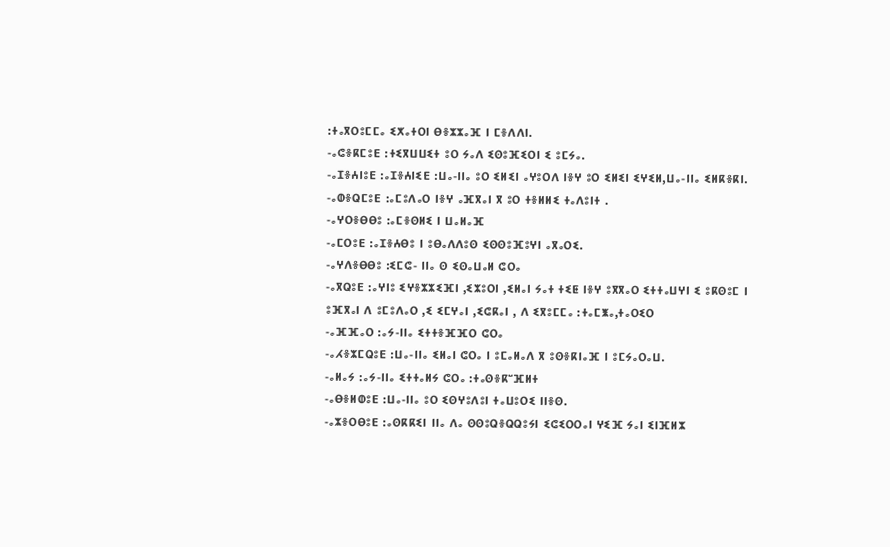:ⵜⴰⴳⵔⵓⵎⵎⴰ ⵉⵅⴰⵜⵔⵏ ⴱⴻⵣⵣⴰⴼ ⵏ ⵎⴻⴷⴷⵏ.
-ⴰⵛⴻⴽⵎⵓⴹ :ⵜⵉⴳⵡⵡⵉⵜ ⵓⵔ ⵢⴰⴷ ⵉⵙⵓⴼⵉⵔⵏ ⵉ ⵓⵎⵢⴰ.
-ⴰⵊⴻⵄⵏⵓⴹ :ⴰⵊⴻⵄⵏⵉⴹ :ⵡⴰ-ⵏⵏⴰ ⵓⵔ ⵉⵍⵉⵏ ⴰⵖⵓⵔⴷ ⵏⴻⵖ ⵓⵔ ⵉⵍⵉⵏ ⵉⵖⵉⵍ,ⵡⴰ-ⵏⵏⴰ ⵉⵍⴽⴻⴽⵏ.
-ⴰⵀⴻⵕⵎⵓⴹ :ⴰⵎⵓⴷⴰⵔ ⵏⴻⵖ ⴰⴼⴳⴰⵏ ⴳ ⵓⵔ ⵜⴻⵍⵍⵉ ⵜⴰⴷⵓⵏⵜ .
-ⴰⵖⵔⴻⴱⴱⵓ :ⴰⵎⴻⵙⵍⵉ ⵏ ⵡⴰⵍⴰⴼ
-ⴰⵎⵔⵓⴹ :ⴰⵊⴻⵄⴱⵓ ⵏ ⵓⴱⴰⴷⴷⵓⵙ ⵉⵙⵙⵓⴼⵓⵖⵏ ⴰⴳⴰⵔⵉ.
-ⴰⵖⴷⴻⴱⴱⵓ :ⵉⵎⵛ- ⵏⵏⴰ ⵙ ⵉⵙⴰⵡⴰⵍ ⵛⵔⴰ
-ⴰⴳⵕⵓⴹ :ⴰⵖⵏⵓ ⵉⵖⴻⵣⵣⵉⴼⵏ ,ⵉⵣⵓⵔⵏ ,ⵉⵍⴰⵏ ⵢⴰⵜ ⵜⵉⵟ ⵏⴻⵖ ⵓⴳⴳⴰⵔ ⵉⵜⵜⴰⵡⵖⵏ ⵉ ⵓⴽⵙⵓⵎ ⵏ ⵓⴼⴳⴰⵏ ⴷ ⵓⵎⵓⴷⴰⵔ ,ⵉ ⵉⵎⵖⴰⵏ ,ⵉⵛⴽⴰⵏ , ⴷ ⵉⴳⵓⵎⵎⴰ :ⵜⴰⵎⵥⴰ,ⵜⴰⵔⵉⵔ
-ⴰⴼⴼⴰⵔ :ⴰⵢ-ⵏⵏⴰ ⵉⵜⵜⴻⴼⴼⵔ ⵛⵔⴰ
-ⴰⵃⴻⵣⵎⵕⵓⴹ :ⵡⴰ-ⵏⵏⴰ ⵉⵍⴰⵏ ⵛⵔⴰ ⵏ ⵓⵎⴰⵍⴰⴷ ⴳ ⵓⵙⴻⴽⵏⴰⴼ ⵏ ⵓⵎⵢⴰⵔⴰⵡ.
-ⴰⵍⴰⵢ :ⴰⵢ-ⵏⵏⴰ ⵉⵜⵜⴰⵍⵢ ⵛⵔⴰ :ⵜⴰⵙⴻⴽⵯⴼⵍⵜ
-ⴰⴱⴻⵍⵀⵓⴹ :ⵡⴰ-ⵏⵏⴰ ⵓⵔ ⵉⵙⵖⵓⴷⵓⵏ ⵜⴰⵡⵓⵔⵉ ⵏⵏⴻⵙ.
-ⴰⵣⴻⵔⴱⵓⴹ :ⴰⵙⴽⴽⵉⵏ ⵏⵏⴰ ⴷⴰ ⵙⵙⵓⵕⴻⵕⵕⵓⵢⵏ ⵉⵛⵉⵔⵔⴰⵏ ⵖⵉⴼ ⵢⴰⵏ ⵉⵏⴼⵍⵣ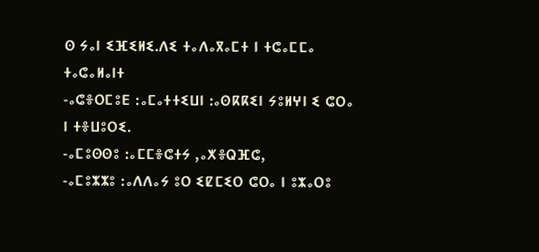ⵙ ⵢⴰⵏ ⵉⴼⵉⵍⵉ.ⴷⵉ ⵜⴰⴷⴰⴳⴰⵎⵜ ⵏ ⵜⵛⴰⵎⵎⴰ ⵜⴰⵛⴰⵍⴰⵏⵜ
-ⴰⵛⴻⵔⵎⵓⴹ :ⴰⵎⴰⵜⵜⵉⵡⵏ :ⴰⵙⴽⴽⵉⵏ ⵢⵓⵍⵖⵏ ⵉ ⵛⵔⴰ ⵏ ⵜⴻⵡⵓⵔⵉ.
-ⴰⵎⵓⵙⵙⵓ :ⴰⵎⵎⴻⵛⵜⵢ ,ⴰⵅⴻⵕⴼⵛ,
-ⴰⵎⵓⵣⵣⵓ :ⴰⴷⴷⴰⵢ ⵓⵔ ⵉⵇⵎⵉⵔ ⵛⵔⴰ ⵏ ⵓⵣⴰⵔⵓ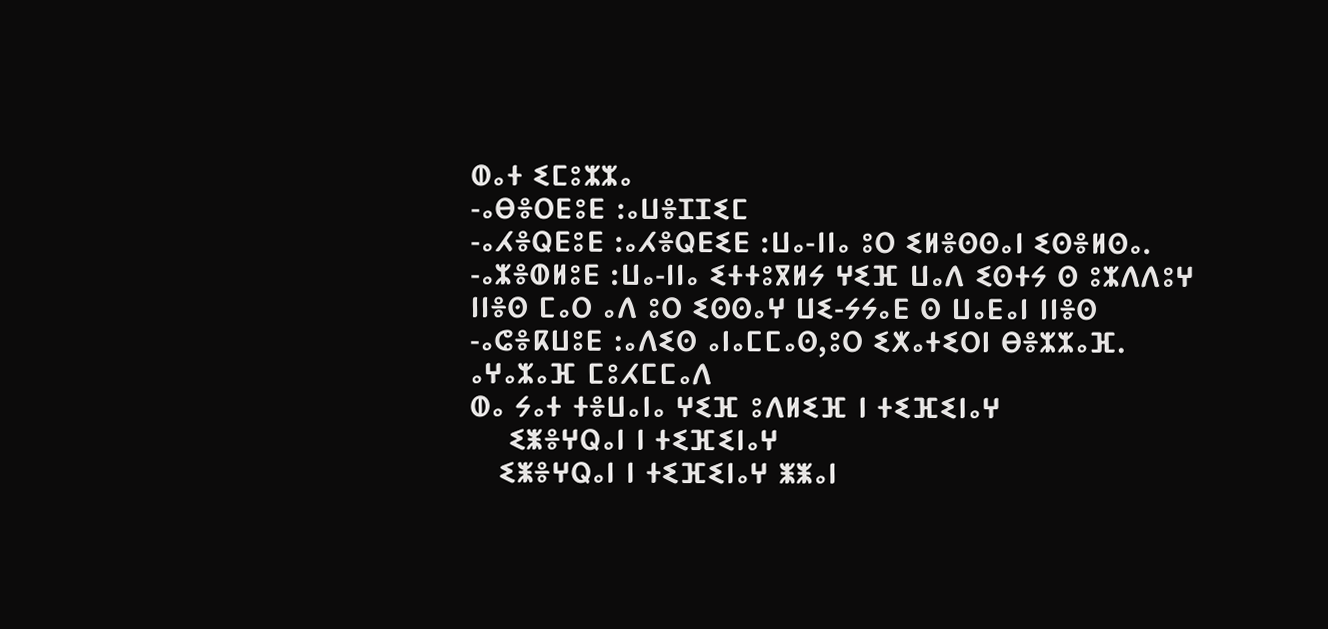ⵀⴰⵜ ⵉⵎⵓⵣⵣⴰ
-ⴰⴱⴻⵔⴹⵓⴹ :ⴰⵡⴻⵊⵊⵉⵎ
-ⴰⵃⴻⵕⴹⵓⴹ :ⴰⵃⴻⵕⴹⵉⴹ :ⵡⴰ-ⵏⵏⴰ ⵓⵔ ⵉⵍⴻⵙⵙⴰⵏ ⵉⵙⴻⵍⵙⴰ.
-ⴰⵣⴻⵀⵍⵓⴹ :ⵡⴰ-ⵏⵏⴰ ⵉⵜⵜⵓⴳⵍⵢ ⵖⵉⴼ ⵡⴰⴷ ⵉⵙⵜⵢ ⵙ ⵓⵣⴷⴷⵓⵖ ⵏⵏⴻⵙ ⵎⴰⵔ ⴰⴷ ⵓⵔ ⵉⵙⵙⴰⵖ ⵡⵉ-ⵢⵢⴰⴹ ⵙ ⵡⴰⴹⴰⵏ ⵏⵏⴻⵙ
-ⴰⵛⴻⴽⵡⵓⴹ :ⴰⴷⵉⵙ ⴰⵏⴰⵎⵎⴰⵙ,ⵓⵔ ⵉⵅⴰⵜⵉⵔⵏ ⴱⴻⵣⵣⴰⴼ.
ⴰⵖⴰⵣⴰⴼ ⵎⵓⵃⵎⵎⴰⴷ
ⵀⴰ ⵢⴰⵜ ⵜⴻⵡⴰⵏⴰ ⵖⵉⴼ ⵓⴷⵍⵉⴼ ⵏ ⵜⵉⴼⵉⵏⴰⵖ
    ⵉⵥⴻⵖⵕⴰⵏ ⵏ ⵜⵉⴼⵉⵏⴰⵖ
   ⵉⵥⴻⵖⵕⴰⵏ ⵏ ⵜⵉⴼⵉⵏⴰⵖ ⵥⵥⴰⵏ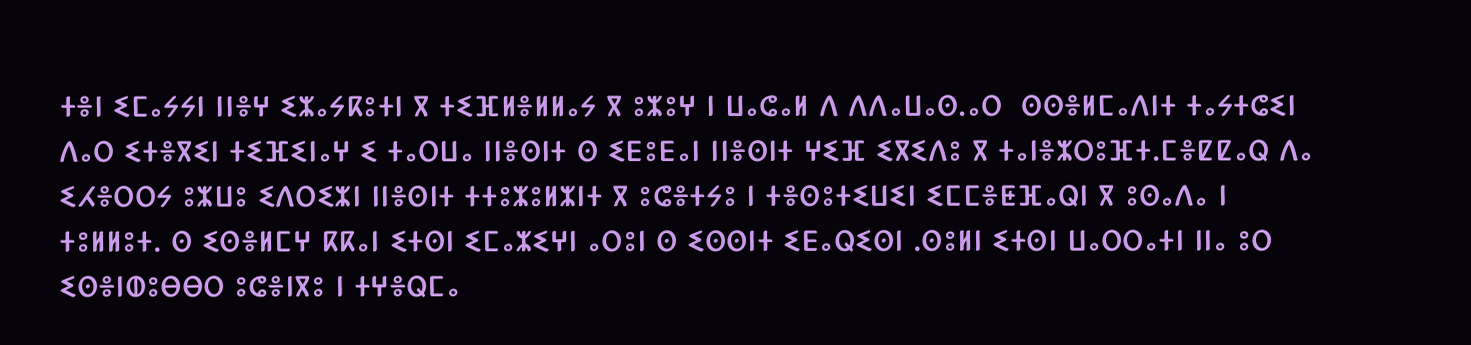ⵜⴻⵏ ⵉⵎⴰⵢⵢⵏ ⵏⵏⴻⵖ ⵉⵣⴰⵢⴽⵓⵜⵏ ⴳ ⵜⵉⴼⵍⴻⵍⵍⴰⵢ ⴳ ⵓⵣⵓⵖ ⵏ ⵡⴰⵛⴰⵍ ⴷ ⴷⴷⴰⵡⴰⵙ.ⴰⵔ  ⵙⵙⴻⵍⵎⴰⴷⵏⵜ ⵜⴰⵢⵜⵛⵉⵏ ⴷⴰⵔ ⵉⵜⴻⴳⵉⵏ ⵜⵉⴼⵉⵏⴰⵖ ⵉ ⵜⴰⵔⵡⴰ ⵏⵏⴻⵙⵏⵜ ⵙ ⵉⴹⵓⴹⴰⵏ ⵏⵏⴻⵙⵏⵜ ⵖⵉⴼ ⵉⴳⵉⴷⵓ ⴳ ⵜⴰⵏⴻⵣⵔⵓⴼⵜ.ⵎⴻⵇⵇⴰⵕ ⴷⴰ ⵉⵃⴻⵔⵔⵢ ⵓⵣⵡⵓ ⵉⴷⵔⵉⵣⵏ ⵏⵏⴻⵙⵏⵜ ⵜⵜⵓⵣⵓⵍⵣⵏⵜ ⴳ ⵓⵛⴻⵜⵢⵓ ⵏ ⵜⴻⵙⵓⵜⵉⵡⵉⵏ ⵉⵎⵎⴻⵟⴼⴰⵕⵏ ⴳ ⵓⵙⴰⴷⴰ ⵏ ⵜⵓⵍⵍⵓⵜ. ⵙ ⵉⵙⴻⵍⵎⵖ ⴽⴽⴰⵏ ⵉⵜⵙⵏ ⵉⵎⴰⵣⵉⵖⵏ ⴰⵔⵓⵏ ⵙ ⵉⵙⵙⵏⵜ ⵉⴹⴰⵕⵉⵙⵏ .ⵙⵓⵍⵏ ⵉⵜⵙⵏ ⵡⴰⵔⵔⴰⵜⵏ ⵏⵏⴰ ⵓⵔ ⵉⵙⴻⵏⵀⵓⴱⴱⵔ ⵓⵛⴻⵏⴳⵓ ⵏ ⵜⵖⴻⵕⵎⴰ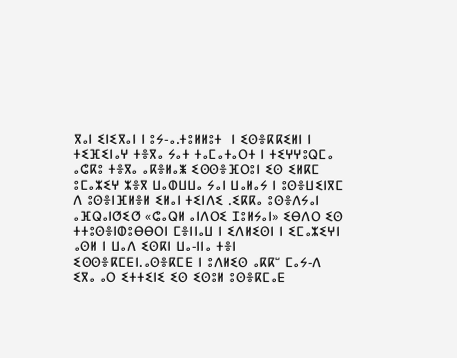ⴳⴰⵏ ⵉⵏⵉⴳⴰⵏ ⵏ ⵓⵢ-ⴰ.ⵜⵓⵍⵍⵓⵜ  ⵏ ⵉⵙⴻⴽⴽⵉⵍⵏ ⵏ ⵜⵉⴼⵉⵏⴰⵖ ⵜⴻⴳⴰ ⵢⴰⵜ ⵜⴰⵎⴰⵜⴰⵔⵜ ⵏ ⵜⵉⵖⵖⵓⵕⵎⴰ ⴰⵛⴽⵓ ⵜⴻⴳⴰ ⴰⴽⴻⵍⴰⵥ ⵉⵙⵙⴻⴼⵔⵓⵏ ⵉⵙ ⵉⵍⴽⵎ ⵓⵎⴰⵣⵉⵖ ⵣⴻⴳ ⵡⴰⵀⵡⵡⴰ ⵢⴰⵏ ⵡⴰⵍⴰⵢ ⵏ ⵓⵙⴻⵡⵉⵏⴳⵎ ⴷ ⵓⵙⴻⵏⴼⵍⴻⵍ ⵉⵍⴰⵏ ⵜⵉⵏⴷⵉ .ⵉⴽⴽⴰ ⵓⵙⴻⴷⵢⴰⵏ ⴰⴼⵕⴰⵏⵚⵉⵚ «ⵛⴰⵕⵍ ⴰⵏⴷⵔⵉ ⵊⵓⵍⵢⴰⵏ» ⵉⴱⴷⵔ ⵉⵙ ⵜⵜⵓⵙⴻⵏⵀⵓⴱⴱⵔⵏ ⵎⴻⵏⵏⴰⵡ ⵏ ⵉⴷⵍⵉⵙⵏ ⵏ ⵉⵎⴰⵣⵉⵖⵏ ⴰⵙⵍ ⵏ ⵡⴰⴷ ⵉⵙⴽⵏ ⵡⴰ-ⵏⵏⴰ ⵜⴻⵏ ⵉⵙⵙⴻⴽⵎⴹⵏ.ⴰⵙⴻⴽⵎⴹ ⵏ ⵓⴷⵍⵉⵙ ⴰⴽⴽⵯ ⵎⴰⵢ-ⴷ ⵉⴳⴰ ⴰⵔ ⵉⵜⵜⵉⵏⵉ ⵉⵙ ⵉⵙⵓⵍ ⵓⵙⴻⴽⵎⴰⴹ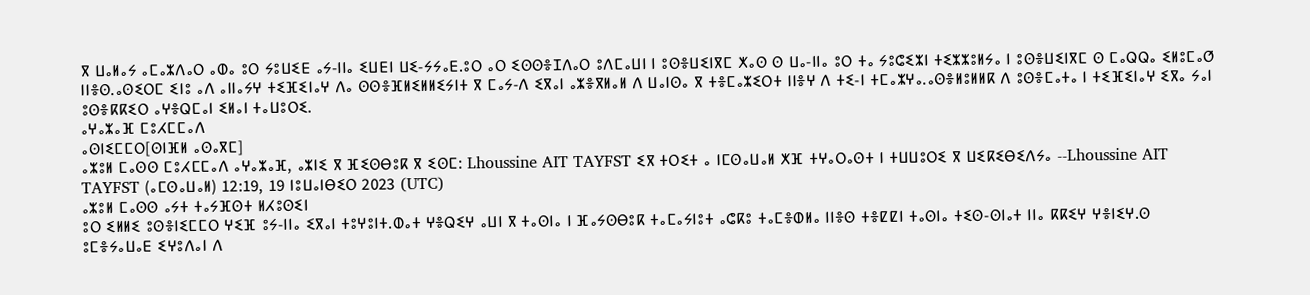ⴳ ⵡⴰⵍⴰⵢ ⴰⵎⴰⵣⴷⴰⵔ ⴰⵀⴰ ⵓⵔ ⵢⵓⵡⵉⴹ ⴰⵢ-ⵏⵏⴰ ⵉⵡⴹⵏ ⵡⵉ-ⵢⵢⴰⴹ.ⵓⵔ ⴰⵔ ⵉⵙⵙⴻⵊⴷⴰⵔ ⵓⴷⵎⴰⵡⵏ ⵏ ⵓⵙⴻⵡⵉⵏⴳⵎ ⵅⴰⵙ ⵙ ⵡⴰ-ⵏⵏⴰ ⵓⵔ ⵜⴰ ⵢⵓⵛⵉⵣⵏ ⵜⵉⵣⵣⵓⵍⵢⴰ ⵏ ⵓⵙⴻⵡⵉⵏⴳⵎ ⵙ ⵎⴰⵕⵕⴰ ⵉⵍⵓⵎⴰⵚ ⵏⵏⴻⵙ.ⴰⵙⵉⵔⵎ ⵉⵏⵓ ⴰⴷ ⴰⵏⵏⴰⵢⵖ ⵜⵉⴼⵉⵏⴰⵖ ⴷⴰ ⵙⵙⴻⴼⵍⵉⵍⵍⵉⵢⵏⵜ ⴳ ⵎⴰⵢ-ⴷ ⵉⴳⴰⵏ ⴰⵣⴻⴳⵍⴰⵍ ⴷ ⵡⴰⵏⵙⴰ ⴳ ⵜⴻⵎⴰⵣⵉⵔⵜ ⵏⵏⴻⵖ ⴷ ⵜⵉ-ⵏ ⵜⵎⴰⵣⵖⴰ.ⴰⵙⴻⵍⵓⵍⵍⴽ ⴷ ⵓⵙⴻⵎⴰⵜⴰ ⵏ ⵜⵉⴼⵉⵏⴰⵖ ⵉⴳⴰ ⵢⴰⵏ ⵓⵙⴻⴽⴽⵉⵔ ⴰⵖⴻⵕⵎⴰⵏ ⵉⵍⴰⵏ ⵜⴰⵡⵓⵔⵉ.
ⴰⵖⴰⵣⴰⴼ ⵎⵓⵃⵎⵎⴰⴷ
ⴰⵙⵏⵉⵎⵎⵔ[ⵙⵏⴼⵍ ⴰⵙⴰⴳⵎ]
ⴰⵣⵓⵍ ⵎⴰⵙⵙ ⵎⵓⵃⵎⵎⴰⴷ ⴰⵖⴰⵣⴰⴼ, ⴰⵣⵏⵉ ⴳ ⴼⵉⵙⴱⵓⴽ ⴳ ⵉⵙⵎ: Lhoussine AIT TAYFST ⵉⴳ ⵜⵔⵉⵜ ⴰ ⵏⵎⵙⴰⵡⴰⵍ ⵅⴼ ⵜⵖⴰⵔⴰⵙⵜ ⵏ ⵜⵡⵡⵓⵔⵉ ⴳ ⵡⵉⴽⵉⴱⵉⴷⵢⴰ --Lhoussine AIT TAYFST (ⴰⵎⵙⴰⵡⴰⵍ) 12:19, 19 ⵏⵓⵡⴰⵏⴱⵉⵔ 2023 (UTC)
ⴰⵣⵓⵍ ⵎⴰⵙⵙ ⴰⵢⵜ ⵜⴰⵢⴼⵙⵜ ⵍⵃⵓⵙⵉⵏ
ⵓⵔ ⵉⵍⵍⵉ ⵓⵙⴻⵏⵉⵎⵎⵔ ⵖⵉⴼ ⵓⵢ-ⵏⵏⴰ ⵉⴳⴰⵏ ⵜⵓⵖⵓⵏⵜ.ⵀⴰⵜ ⵖⴻⵕⵉⵖ ⴰⵡⵏ ⴳ ⵜⴰⵙⵏⴰ ⵏ ⴼⴰⵢⵙⴱⵓⴽ ⵜⴰⵎⴰⵢⵏⵓⵜ ⴰⵛⴽⵓ ⵜⴰⵎⴻⵀⵍⴰ ⵏⵏⴻⵙ ⵜⴻⵇⵇⵏ ⵜⴰⵙⵏⴰ ⵜⵉⵙ-ⵙⵏⴰⵜ ⵏⵏⴰ ⴽⴽⵉⵖ ⵖⴻⵏⵉⵖ.ⵙ ⵓⵎⴻⵢⴰⵡⴰⴹ ⵉⵖⵓⴷⴰⵏ ⴷ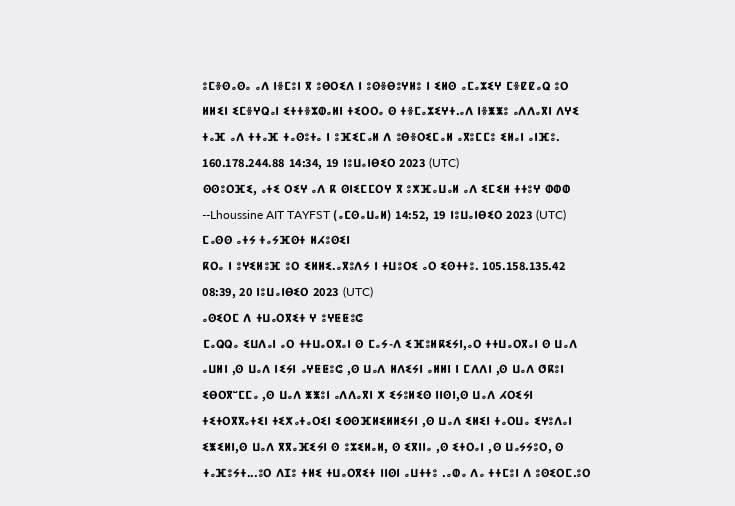ⵓⵎⴻⵙⴰⵙⴰ ⴰⴷ ⵏⴻⵎⵓⵏ ⴳ ⵓⴱⵔⵉⴷ ⵏ ⵓⵙⴻⴱⵓⵖⵍⵓ ⵏ ⵉⵍⵙ ⴰⵎⴰⵣⵉⵖ ⵎⴻⵇⵇⴰⵕ ⵓⵔ ⵍⵍⵉⵏ ⵉⵎⴻⵖⵕⴰⵏ ⵉⵜⵜⴻⵣⵀⴰⵍⵏ ⵜⵉⵔⵔⴰ ⵙ ⵜⴻⵎⴰⵣⵉⵖⵜ.ⴰⴷ ⵏⴻⵥⵥⵓ ⴰⴷⴷⴰⴳⵏ ⴷⵖⵉ ⵜⴰⴼ ⴰⴷ ⵜⵜⴰⴼ ⵜⴰⵙⵓⵜⴰ ⵏ ⵓⴼⵉⵎⴰⵍ ⴷ ⵓⴱⴻⵔⵉⵎⴰⵍ ⴰⴳⵓⵎⵎⵓ ⵉⵍⴰⵏ ⴰⵏⴼⵓ. 160.178.244.88 14:34, 19 ⵏⵓⵡⴰⵏⴱⵉⵔ 2023 (UTC)
ⵙⵙⵓⵔⴼⵉ, ⴰⵜⵉ ⵔⵉⵖ ⴰⴷ ⴽ ⵙⵏⵉⵎⵎⵔⵖ ⴳ ⵓⵅⴼⴰⵡⴰⵍ ⴰⴷ ⵉⵎⵉⵍ ⵜⵜⵓⵖ ⵀⵀⵀ --Lhoussine AIT TAYFST (ⴰⵎⵙⴰⵡⴰⵍ) 14:52, 19 ⵏⵓⵡⴰⵏⴱⵉⵔ 2023 (UTC)
ⵎⴰⵙⵙ ⴰⵜⵢ ⵜⴰⵢⴼⵙⵜ ⵍⵃⵓⵙⵉⵏ
ⴽⵔⴰ ⵏ ⵓⵖⵉⵍⵓⴼ ⵓⵔ ⵉⵍⵍⵉ.ⴰⴳⵓⴷⵢ ⵏ ⵜⵡⵓⵔⵉ ⴰⵔ ⵉⵙⵜⵜⵓ. 105.158.135.42 08:39, 20 ⵏⵓⵡⴰⵏⴱⵉⵔ 2023 (UTC)
ⴰⵙⵉⵔⵎ ⴷ ⵜⵡⴰⵔⴳⵉⵜ ⵖ ⵓⵖⵟⵟⵓⵛ
ⵎⴰⵕⵕⴰ ⵉⵡⴷⴰⵏ ⴰⵔ ⵜⵜⵡⴰⵔⴳⴰⵏ ⵙ ⵎⴰⵢ-ⴷ ⵉⴼⵓⵍⴽⵉⵢⵏ,ⴰⵔ ⵜⵜⵡⴰⵔⴳⴰⵏ ⵙ ⵡⴰⴷ ⴰⵡⵍⵏ ,ⵙ ⵡⴰⴷ ⵏⵉⵢⵏ ⴰⵖⵟⵟⵓⵛ ,ⵙ ⵡⴰⴷ ⵍⴷⵉⵢⵏ ⴰⵍⵍⵏ ⵏ ⵎⴷⴷⵏ ,ⵙ ⵡⴰⴷ ⵚⴽⵓⵏ ⵉⴱⵔⴳⵯⵎⵎⴰ ,ⵙ ⵡⴰⴷ ⵥⵥⵓⵏ ⴰⴷⴷⴰⴳⵏ ⵅ ⵉⵢⵓⵍⵉⵙ ⵏⵏⵙⵏ,ⵙ ⵡⴰⴷ ⵃⵔⵉⵢⵏ ⵜⵉⵜⵔⴳⴳⴰⵜⵉⵏ ⵜⵉⵅⴰⵜⴰⵔⵉⵏ ⵉⵙⵙⴼⵍⵉⵍⵍⵉⵢⵏ ,ⵙ ⵡⴰⴷ ⵉⵍⵉⵏ ⵜⴰⵔⵡⴰ ⵉⵖⵓⴷⴰⵏ ⵉⵥⵉⵍⵏ,ⵙ ⵡⴰⴷ ⴳⴳⴰⴼⵉⵢⵏ ⵙ ⵓⵣⵉⵍⴰⵍ, ⵙ ⵉⴳⵏⵏⴰ ,ⵙ ⵉⵜⵔⴰⵏ ,ⵙ ⵡⴰⵢⵢⵓⵔ, ⵙ ⵜⴰⴼⵓⵢⵜ...ⵓⵔ ⴷⵊⵓ ⵜⵍⵉ ⵜⵡⴰⵔⴳⵉⵜ ⵏⵏⵙⵏ ⴰⵡⵜⵜⵓ .ⴰⵀⴰ ⴷⴰ ⵜⵜⵎⵓⵏ ⴷ ⵓⵙⵉⵔⵎ.ⵓⵔ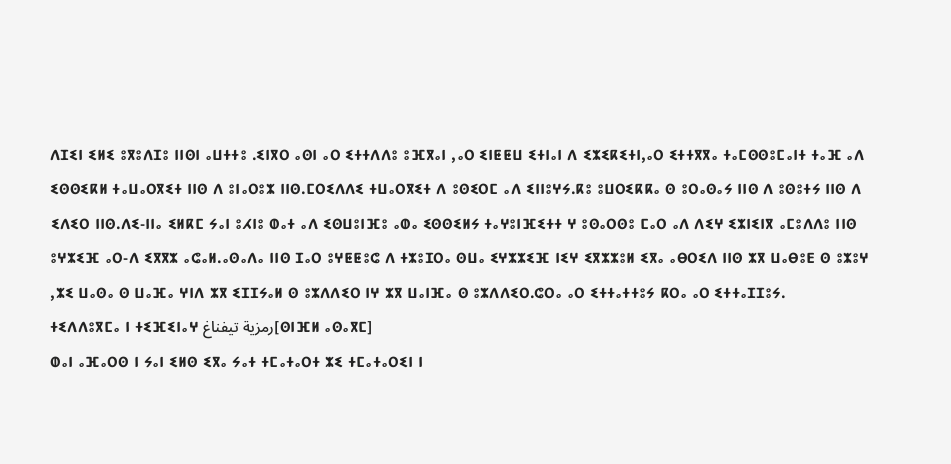ⴷⵊⵉⵏ ⵉⵍⵉ ⵓⴳⵓⴷⵊⵓ ⵏⵏⵙⵏ ⴰⵡⵜⵜⵓ .ⵉⵏⴳⵔ ⴰⵙⵏ ⴰⵔ ⵉⵜⵜⴷⴷⵓ ⵓⴼⴳⴰⵏ ,ⴰⵔ ⵉⵏⵟⵟⵡ ⵉⵜⵏⴰⵏ ⴷ ⵉⵣⵉⴽⵉⵜⵏ,ⴰⵔ ⵉⵜⵜⴳⴳⴰ ⵜⴰⵎⵙⵙⵓⵎⴰⵏⵜ ⵜⴰⴼ ⴰⴷ ⵉⵙⵙⵉⴽⵍ ⵜⴰⵡⴰⵔⴳⵉⵜ ⵏⵏⵙ ⴷ ⵓⵏⴰⵔⵓⵣ ⵏⵏⵙ.ⵎⵔⵉⴷⴷⵉ ⵜⵡⴰⵔⴳⵉⵜ ⴷ ⵓⵙⵉⵔⵎ ⴰⴷ ⵉⵏⵏⵓⵖⵢ.ⴽⵓ ⵓⵡⵔⵉⴽⴽⴰ ⵙ ⵓⵔⴰⵙⴰⵢ ⵏⵏⵙ ⴷ ⵓⵙⵓⵜⵢ ⵏⵏⵙ ⴷ ⵉⴷⵉⵔ ⵏⵏⵙ.ⴷⵉ-ⵏⵏⴰ ⵉⵍⴽⵎ ⵢⴰⵏ ⵓⵃⵏⵓ ⵀⴰⵜ ⴰⴷ ⵉⵙⵡⵓⵏⴼⵓ ⴰⵀⴰ ⵉⵙⵙⵉⵍⵢ ⵜⴰⵖⵓⵏⴼⵉⵜⵜ ⵖ ⵓⵙⴰⵔⵙⵓ ⵎⴰⵔ ⴰⴷ ⴷⵉⵖ ⵉⵣⵏⵉⵏⴳ ⴰⵎⵓⴷⴷⵓ ⵏⵏⵙ ⵓⵖⵣⵉⴼ ⴰⵔ-ⴷ ⵉⴳⴳⵣ ⴰⵛⴰⵍ.ⴰⵙⴰⴷⴰ ⵏⵏⵙ ⵊⴰⵔ ⵓⵖⵟⵟⵓⵛ ⴷ ⵜⵣⵓⵊⵔⴰ ⵙⵡⴰ ⵉⵖⵣⵣⵉⴼ ⵏⵉⵖ ⵉⴳⵣⵣⵓⵍ ⵉⴳⴰ ⴰⴱⵔⵉⴷ ⵏⵏⵙ ⵣⴳ ⵡⴰⴱⵓⴹ ⵙ ⵓⵣⵓⵖ ,ⵣⵉ ⵡⴰⵙⴰ ⵙ ⵡⴰⴼⴰ ⵖⵏⴷ ⵣⴳ ⵉⵊⵊⵢⴰⵍ ⵙ ⵓⵣⴷⴷⵉⵔ ⵏⵖ ⵣⴳ ⵡⴰⵏⴼⴰ ⵙ ⵓⵣⴷⴷⵉⵔ.ⵛⵔⴰ ⴰⵔ ⵉⵜⵜⴰⵜⵜⵓⵢ ⴽⵔⴰ ⴰⵔ ⵉⵜⵜⴰⵊⵊⵓⵢ.
ⵜⵉⴷⴷⵓⴳⵎⴰ ⵏ ⵜⵉⴼⵉⵏⴰⵖ رمزية تيفناغ[ⵙⵏⴼⵍ ⴰⵙⴰⴳⵎ]
ⵀⴰⵏ ⴰⴼⴰⵔⵙ ⵏ ⵢⴰⵏ ⵉⵍⵙ ⵉⴳⴰ ⵢⴰⵜ ⵜⵎⴰⵜⴰⵔⵜ ⵣⵉ ⵜⵎⴰⵜⴰⵔⵉⵏ ⵏ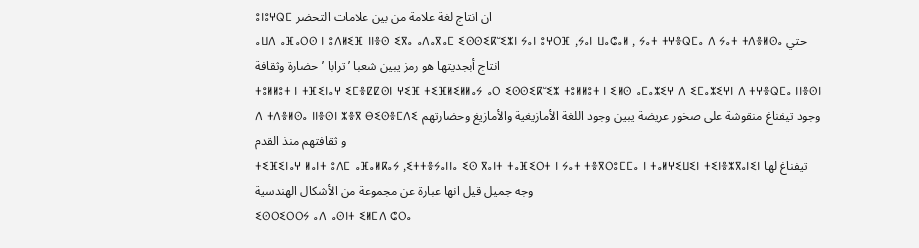ⵓⵏⵓⵖⵕⵎ ان انتاج لغة علامة من بين علامات التحضر
ⴰⵡⴷ ⴰⴼⴰⵔⵙ ⵏ ⵓⴷⵍⵉⴼ ⵏⵏⴻⵙ ⵉⴳⴰ ⴰⴷⴰⴳⴰⵎ ⵉⵙⵙⵉⴽⵯⵉⵣⵏ ⵢⴰⵏ ⵓⵖⵔⴼ ,ⵢⴰⵏ ⵡⴰⵛⴰⵍ , ⵢⴰⵜ ⵜⵖⴻⵕⵎⴰ ⴷ ⵢⴰⵜ ⵜⴷⴻⵍⵙⴰ حتي انتاج أبجديتها هو رمز يبين شعبا ’ترابا ’حضارة وثقافة
ⵜⵓⵍⵍⵓⵜ ⵏ ⵜⴼⵉⵏⴰⵖ ⵉⵎⴻⵇⵇⵙⵏ ⵖⵉⴼ ⵜⵉⴼⵍⵉⵍⵍⴰⵢ ⴰⵔ ⵉⵙⵙⵉⴽⵯⵉⵣ ⵜⵓⵍⵍⵓⵜ ⵏ ⵉⵍⵙ ⴰⵎⴰⵣⵉⵖ ⴷ ⵉⵎⴰⵣⵉⵖⵏ ⴷ ⵜⵖⴻⵕⵎⴰ ⵏⵏⴻⵙⵏ ⴷ ⵜⴷⴻⵍⵙⴰ ⵏⵏⴻⵙⵏ ⵣⴻⴳ ⴱⵉⵙⴻⵎⴷⵉ وجود تيفناغ منقوشة على صخور عريضة يبين وجود اللغة الأمازيغية والأمازيغ وحضارتهم و ثقافتهم منذ القدم
ⵜⵉⴼⵉⵏⴰⵖ ⵍⴰⵏⵜ ⵓⴷⵎ ⴰⴼⴰⵍⴽⴰⵢ ,ⵉⵜⵜⴻⵢⴰⵏⵏⴰ ⵉⵙ ⴳⴰⵏⵜ ⵜⴰⴼⵉⵔⵜ ⵏ ⵢⴰⵜ ⵜⴻⴳⵔⵓⵎⵎⴰ ⵏ ⵜⴰⵍⵖⵉⵡⵉⵏ ⵜⵉⵏⴻⵣⴳⴰⵏⵉⵏ تيفناغ لها وجه جميل قيل انها عبارة عن مجموعة من الأشكال الهندسية
ⵉⵙⵔⵉⵔⵔⵢ ⴰⴷ ⴰⵙⵏⵜ ⵉⵍⵎⴷ ⵛⵔⴰ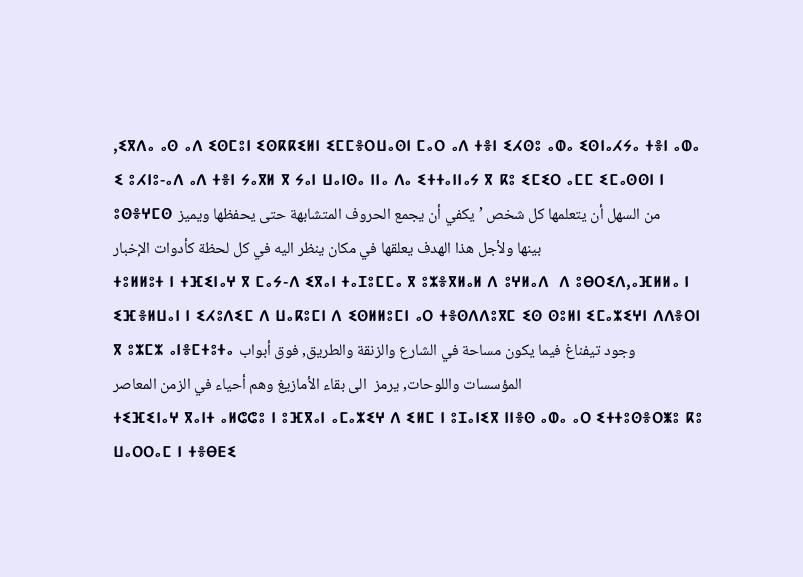,ⵉⴳⴷⴰ ⴰⵙ ⴰⴷ ⵉⵙⵎⵓⵏ ⵉⵙⴽⴽⵉⵍⵏ ⵉⵎⵎⴻⵔⵡⴰⵙⵏ ⵎⴰⵔ ⴰⴷ ⵜⴻⵏ ⵉⵃⵙⵓ ⴰⵀⴰ ⵉⵙⵏⴰⵃⵢⴰ ⵜⴻⵏ ⴰⵀⴰ ⵉ ⵓⵃⵏⵓ-ⴰⴷ ⴰⴷ ⵜⴻⵏ ⵢⴰⴳⵍ ⴳ ⵢⴰⵏ ⵡⴰⵏⵙⴰ ⵏⵏⴰ ⴷⴰ ⵉⵜⵜⴰⵏⵏⴰⵢ ⴳ ⴽⵓ ⵉⵎⵉⵔ ⴰⵎⵎ ⵉⵎⴰⵙⵙⵏ ⵏ ⵓⵙⴻⵖⵎⵙ من السهل أن يتعلمها كل شخص ’يكفي أن يجمع الحروف المتشابهة حتى يحفظها ويميز بينها ولأجل هذا الهدف يعلقها في مكان ينظر اليه في كل لحظة كأدوات الإخبار
ⵜⵓⵍⵍⵓⵜ ⵏ ⵜⴼⵉⵏⴰⵖ ⴳ ⵎⴰⵢ-ⴷ ⵉⴳⴰⵏ ⵜⴰⵊⵓⵎⵎⴰ ⴳ ⵓⵣⴻⴳⵍⴰⵍ ⴷ ⵓⵖⵍⴰⴷ  ⴷ ⵓⴱⵔⵉⴷ,ⴰⴼⵍⵍⴰ ⵏ ⵉⴼⴻⵍⵡⴰⵏ ⵏ ⵉⵃⵓⴷⵉⵎ ⴷ ⵡⴰⴽⵓⵎⵏ ⴷ ⵉⵙⵍⵍⵓⵎⵏ ⴰⵔ ⵜⴻⵙⴷⴷⵓⴳⵎ ⵉⵙ ⵙⵓⵍⵏ ⵉⵎⴰⵣⵉⵖⵏ ⴷⴷⴻⵔⵏ ⴳ ⵓⵣⵎⵣ ⴰⵏⴻⵎⵜⵓⵜⴰ وجود تيفناغ فيما يكون مساحة في الشارع والزنقة والطريق, فوق أبواب المؤسسات واللوحات, يرمز  الى بقاء الأمازيغ وهم أحياء في الزمن المعاصر
ⵜⵉⴼⵉⵏⴰⵖ ⴳⴰⵏⵜ ⴰⵍⵛⵛⵓ ⵏ ⵓⴼⴳⴰⵏ ⴰⵎⴰⵣⵉⵖ ⴷ ⵉⵍⵎ ⵏ ⵓⵊⴰⵏⵉⴳ ⵏⵏⴻⵙ ⴰⵀⴰ ⴰⵔ ⵉⵜⵜⵓⵙⴻⵔⵥⵓ ⴽⵓ ⵡⴰⵔⵔⴰⵎ ⵏ ⵜⴻⴱⴹⵉ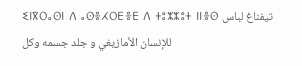ⵉⵏⴳⵔⴰⵙⵏ ⴷ ⴰⵙⴻⵃⵔⴹⴻⴹ ⴷ ⵜⵓⵣⵣⵓⵜ ⵏⵏⴻⵙ تيفناغ لباس للإنسان الأمازيغي و جلد جسمه وكل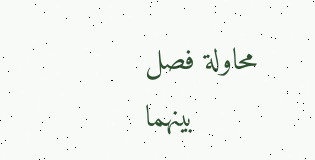محاولة فصل بينهما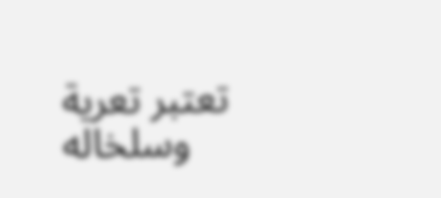تعتبر تعرية  وسلخاله